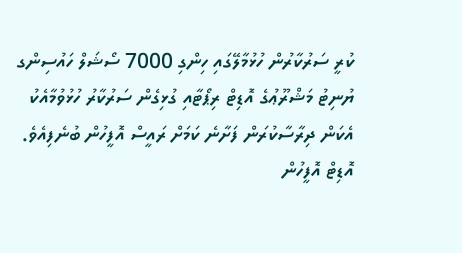ކުރީ ސަރުކާރުން ހުޅުމާލޭގައި ހިންގި 7000 ސޯޝަލް ހައުސިންގ ޔުނިޓު މަޝްރޫޢުގެ އޮޑިޓް ރިޕޯޓާއި ގުޅިގެން ސަރުކާރު ހުޅުވުމާއެކު އެކަން ދިރާސާކުރަން ފަށާނެ ކަމަށް ރައީސް އޮފީހުން ބުނެފިއެވެ.
އޮޑިޓް އޮފީހުން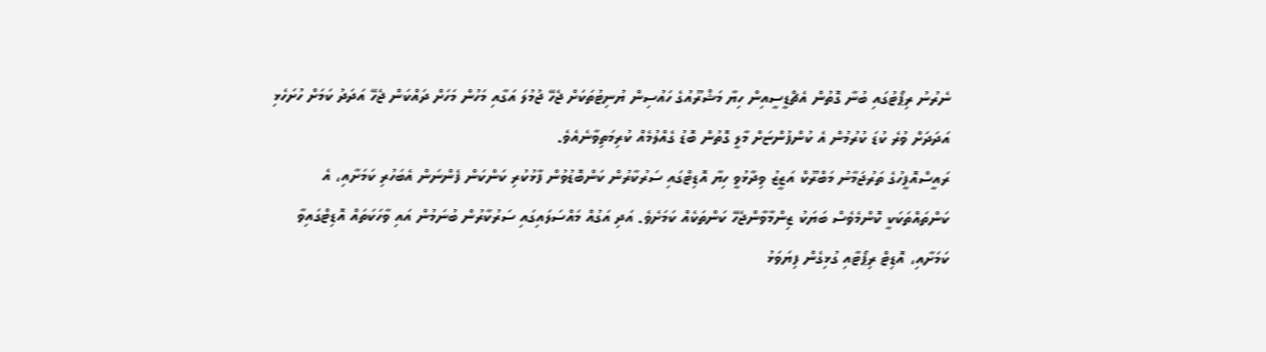ނެރުނު ރިޕޯޓުގައި ބުނާ ގޮތުން އެޗްޑީސީއިން ހިޔާ މަޝްރޫއުގެ ހައުސިން ޔުނިޓުތަކަށް ޖެހޭ ޖުމުލަ އަގާއި މަހުން މަހަށް ދައްކަން ޖެހޭ އަދަދު ކަމަށް ހުށަހެޅި އަދަދަށް ވުރެ ކުޑަ ކުރުމުން އެ ކުންފުންޏަށް މާލީ ގޮތުން ބޮޑު ގެއްލުމެއް ކުރިމަތިވާނެއެވެ.
ރައީސްއޮފީހުގެ ތަރުޖަމާނު މަބްރޫކް އަޒީޒު ވިދާޅުވީ ހިޔާ އޮޑިޓްގައި ސަރުކާރުން ކަންބޮޑުވުން ފާޅުކުރި ކަންކަން ފެންނަން އެބަހުރި ކަމަށާއި، އެ ކަންތައްތަކަކީ ކޮންމެވެސް ބަޔަކު ޒިންމާވާންޖެހޭ ކަންތަކެއް ކަމަށެވެ. އަދި އަގުއް މައްސަލައިގައި ސަރުކާރުން ބުނަމުން އައި ވާހަކަތައް އޮޑިޓްގައިވާ ކަމަށާއި، އޮޑިޓް ރިޕޯޓާއި ގުޅިގެން ފިޔަވަޅު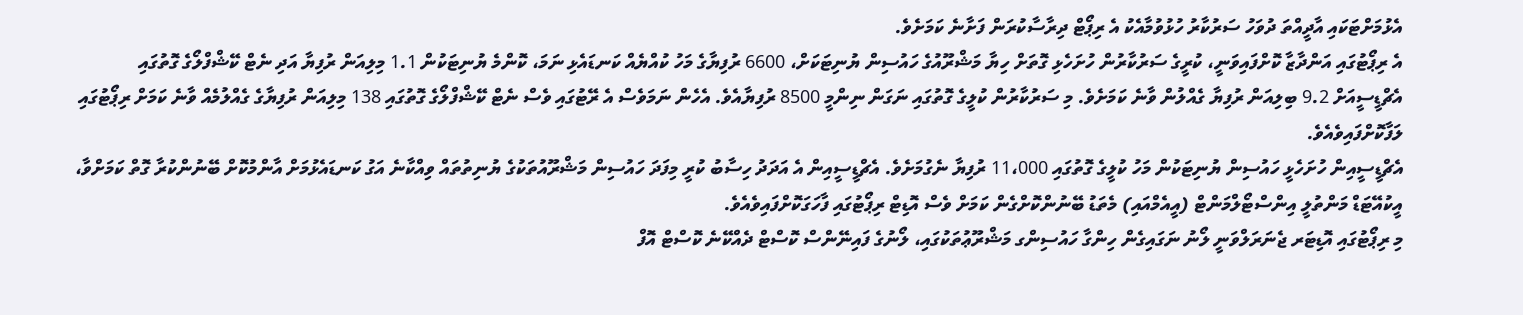އެޅުމަށްޓަކައި އާދީއްތަ ދުވަހު ސަރުކާރު ހުޅުވުމާއެކު އެ ރިޕޯޓް ދިރާސާކުރަން ފަށާނެ ކަމަށެވެ.
އެ ރިޕޯޓުގައި އަންދާޒާ ކޮށްފައިވަނީ، ކުރީގެ ސަރުކާރުން ހުށަހެޅި ގޮތަށް ހިޔާ މަޝްރޫއުގެ ހައުސިން ޔުނިޓަކަށް، 6600 ރުފިޔާގެ މަހު ކުއްޔެއް ކަނޑައެޅި ނަމަ، ކޮންމެ ޔުނިޓަކުން 1.1 މިލިއަން ރުފިޔާ އަދި ނެޓް ކޭޝްފްލޯގެ ގޮތުގައި އެޗްޑީސީއަށް 9.2 ބިލިއަން ރުފިޔާ ގެއްލުން ވާނެ ކަމަށެވެ. މި ސަރުކާރުން ކުލީގެ ގޮތުގައި ނަގަން ނިންމީ 8500 ރުފިޔާއެވެ. އެހެން ނަމަވެސް އެ ރޭޓުގައި ވެސް ނެޓް ކޭޝްފްލޯގެ ގޮތުގައި 138 މިލިއަން ރުފިޔާގެ ގެއްލުމެއް ވާނެ ކަމަށް ރިޕޯޓުގައި ލަފާކޮށްފައިވެއެވެ.
އެޗްޑީސީއިން ހުށަހެޅީ ހައުސިން ޔުނިޓަކުން މަހު ކުލީގެ ގޮތުގައި 11،000 ރުފިޔާ ނެގުމަށެވެ. އެޗްޑީސީއިން އެ އަދަދު ހިސާބު ކުރީ މިފަދަ ހައުސިން މަޝްރޫއުތަކުގެ ޔުނިތުތައް ވިއްކާނެ އަގު ކަނޑައެޅުމަށް އާންމުކޮށް ބޭނުންކުރާ ގޮތް ކަމަށްވާ، އީކުއޭޓަޑް މަންތުލީ އިންސްޓޯލްމަންޓް (އީއެމްއައި) މެތަޑު ބޭނުންކޮށްގެން ކަމަށް ވެސް އޮޑިޓް ރިޕޯޓުގައި ފާހަގަކޮށްފައިވެއެވެ.
މި ރިޕޯޓުގައި އޮޑިޓަރ ޖެނަރަލްވަނީ ލޯނު ނަގައިގެން ހިންގާ ހައުސިންގ މަޝްރޫޢުތަކުގައި، ލޯނުގެ ފައިނޭންސް ކޮސްޓް ދެއްކޭނެ ކޮސްޓް އޮފް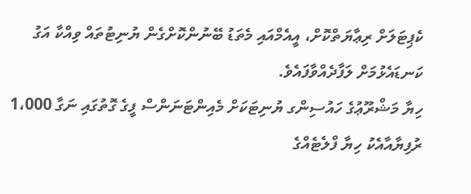ކެޕިޓަލަށް ރިޢާޔަތްކޮށް، އީއެމްއައި މެތަޑު ބޭނުންކޮށްގެން ޔުނިޓުތައް ވިއްކާ އަގު ކަނޑައެޅުމަށް ލަފާދެއްވާފައެވެ.
ހިޔާ މަޝްރޫޢުގެ ހައުސިންގ ޔުނިޓަކަށް މެއިންޓަނަންސް ފީގެ ގޮތުގައި ނަގާ 1،000 ރުފިޔާއާއެކު ހިޔާ ފްލެޓެއްގެ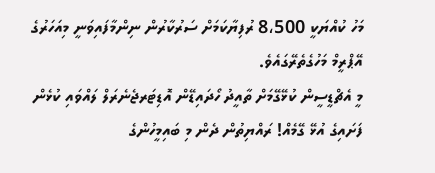މަހު ކުއްޔަކީ 8،500 ރުފިޔާކަމަށް ސަރުކާރުން ނިންމާފައިވަނީ މިއަހަރުގެ އޭޕްރީމް މަހުގެތެރޭގައެވެ.
މީ އެޗްޑީސީން ކުޅޭގޭމަށް ތާއީދު ހޯދައިޑޭން އޮޑިޓަރޖެނެރަލް ލައްވައި ކުޅެން ފަށައިގެ އުޅޭ ގޭމެއް! ރައްޔިތުން ދެން މި ބައިމީހުންގެ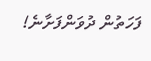ފަހަތުން ދުވަންފަށާނެ!